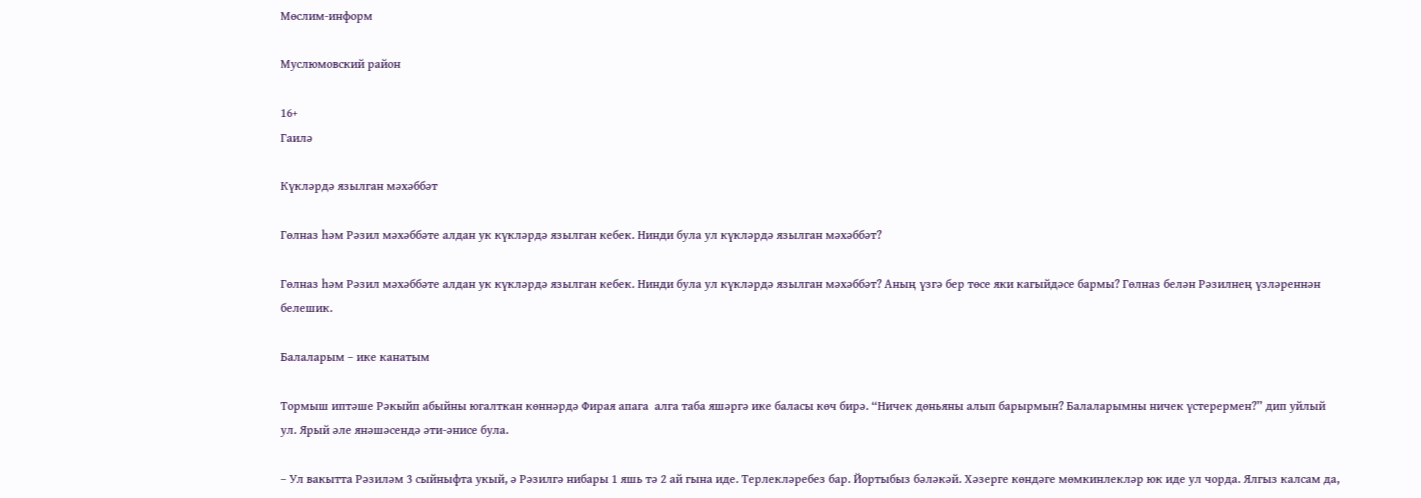Мөслим-информ

Муслюмовский район

16+
Гаилә

Күкләрдә язылган мәхәббәт

Гөлназ һәм Рәзил мәхәббәте алдан ук күкләрдә язылган кебек. Нинди була ул күкләрдә язылган мәхәббәт?

Гөлназ һәм Рәзил мәхәббәте алдан ук күкләрдә язылган кебек. Нинди була ул күкләрдә язылган мәхәббәт? Аның үзгә бер төсе яки кагыйдәсе бармы? Гөлназ белән Рәзилнең үзләреннән белешик.

Балаларым – ике канатым

Тормыш иптәше Рәкыйп абыйны югалткан көннәрдә Фирая апага  алга таба яшәргә ике баласы көч бирә. “Ничек дөньяны алып барырмын? Балаларымны ничек үстерермен?” дип уйлый ул. Ярый әле янәшәсендә әти-әнисе була.

– Ул вакытта Рәзиләм 3 сыйныфта укый, ә Рәзилгә нибары 1 яшь тә 2 ай гына иде. Терлекләребез бар. Йортыбыз бәләкәй. Хәзерге көндәге мөмкинлекләр юк иде ул чорда. Ялгыз калсам да,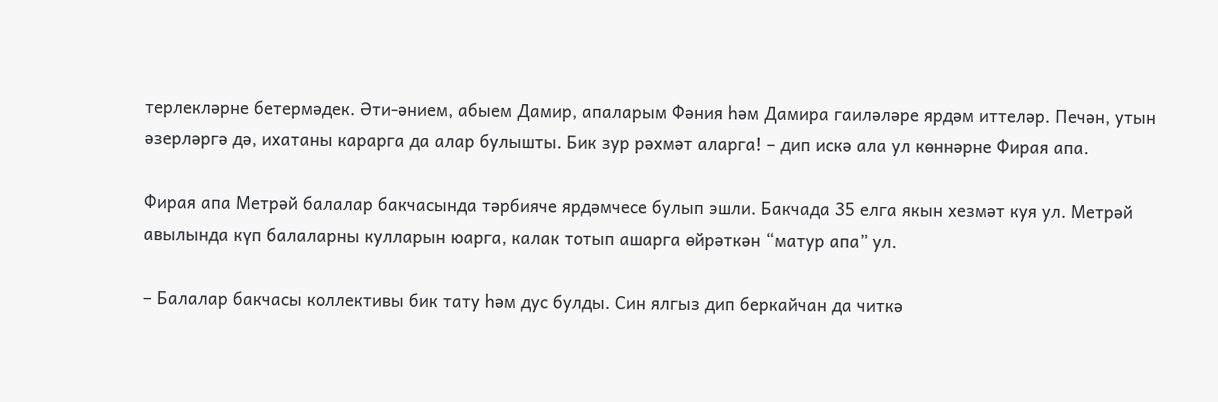терлекләрне бетермәдек. Әти-әнием, абыем Дамир, апаларым Фәния һәм Дамира гаиләләре ярдәм иттеләр. Печән, утын әзерләргә дә, ихатаны карарга да алар булышты. Бик зур рәхмәт аларга! – дип искә ала ул көннәрне Фирая апа.

Фирая апа Метрәй балалар бакчасында тәрбияче ярдәмчесе булып эшли. Бакчада 35 елга якын хезмәт куя ул. Метрәй авылында күп балаларны кулларын юарга, калак тотып ашарга өйрәткән “матур апа” ул.

– Балалар бакчасы коллективы бик тату һәм дус булды. Син ялгыз дип беркайчан да читкә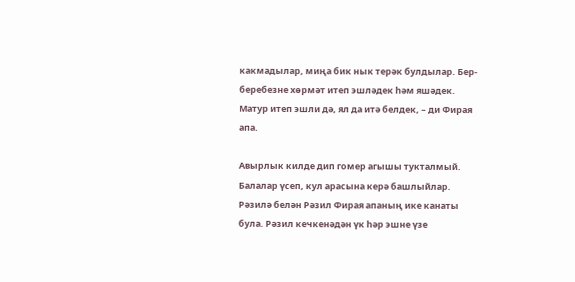какмадылар, миңа бик нык терәк булдылар. Бер-беребезне хөрмәт итеп эшләдек һәм яшәдек. Матур итеп эшли дә, ял да итә белдек, – ди Фирая апа.

Авырлык килде дип гомер агышы тукталмый. Балалар үсеп, кул арасына керә башлыйлар. Рәзилә белән Рәзил Фирая апаның ике канаты була. Рәзил кечкенәдән үк һәр эшне үзе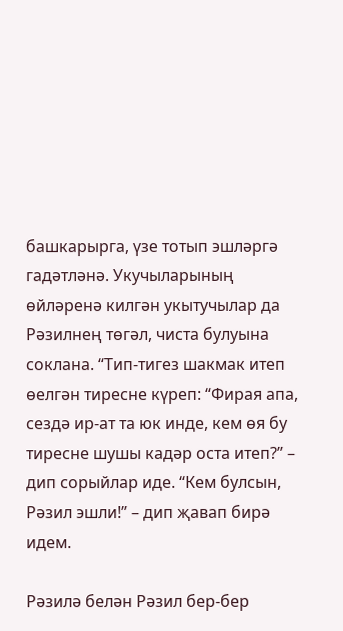башкарырга, үзе тотып эшләргә гадәтләнә. Укучыларының өйләренә килгән укытучылар да Рәзилнең төгәл, чиста булуына соклана. “Тип-тигез шакмак итеп өелгән тиресне күреп: “Фирая апа, сездә ир-ат та юк инде, кем өя бу тиресне шушы кадәр оста итеп?” – дип сорыйлар иде. “Кем булсын, Рәзил эшли!” – дип җавап бирә идем.

Рәзилә белән Рәзил бер-бер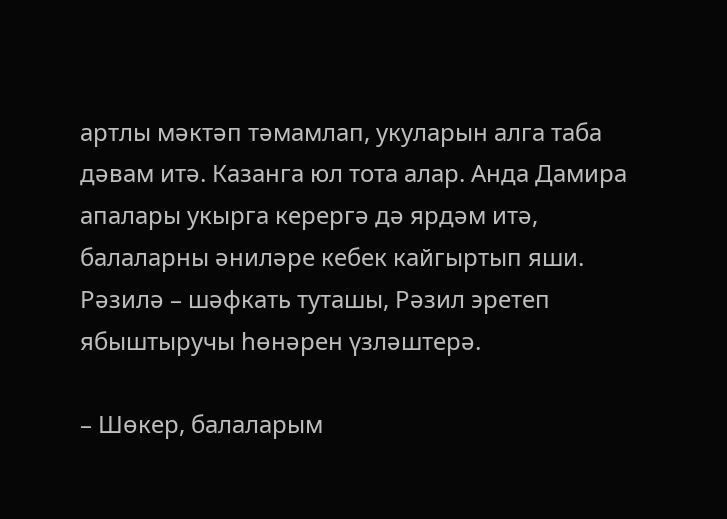артлы мәктәп тәмамлап, укуларын алга таба дәвам итә. Казанга юл тота алар. Анда Дамира апалары укырга керергә дә ярдәм итә, балаларны әниләре кебек кайгыртып яши. Рәзилә – шәфкать туташы, Рәзил эретеп ябыштыручы һөнәрен үзләштерә.

– Шөкер, балаларым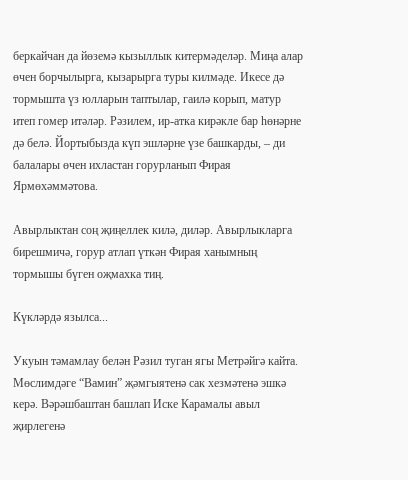беркайчан да йөземә кызыллык китермәделәр. Миңа алар өчен борчылырга, кызарырга туры килмәде. Икесе дә тормышта үз юлларын таптылар, гаилә корып, матур итеп гомер итәләр. Рәзилем, ир-атка кирәкле бар һөнәрне дә белә. Йортыбызда күп эшләрне үзе башкарды, – ди балалары өчен ихластан горурланып Фирая Ярмөхәммәтова.

Авырлыктан соң җиңеллек килә, диләр. Авырлыкларга бирешмичә, горур атлап үткән Фирая ханымның тормышы бүген оҗмахка тиң.

Күкләрдә язылса...

Укуын тәмамлау белән Рәзил туган ягы Метрәйгә кайта. Мөслимдәге “Вамин” җәмгыятенә сак хезмәтенә эшкә керә. Вәрәшбаштан башлап Иске Карамалы авыл җирлегенә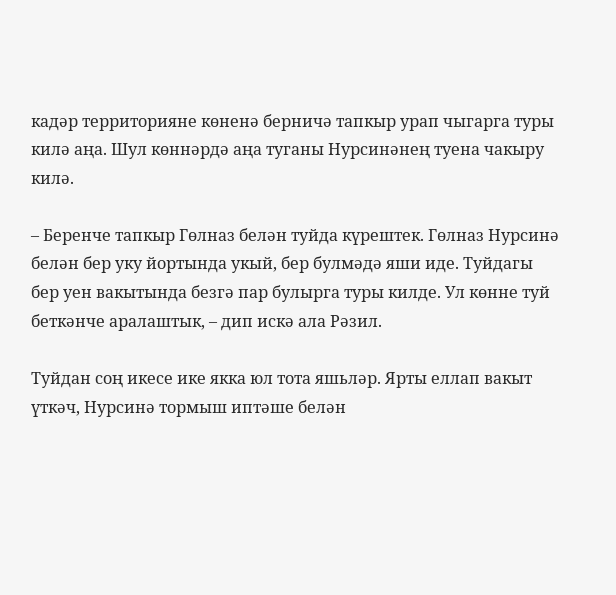кадәр территорияне көненә берничә тапкыр урап чыгарга туры килә аңа. Шул көннәрдә аңа туганы Нурсинәнең туена чакыру килә.

– Беренче тапкыр Гөлназ белән туйда күрештек. Гөлназ Нурсинә белән бер уку йортында укый, бер булмәдә яши иде. Туйдагы бер уен вакытында безгә пар булырга туры килде. Ул көнне туй беткәнче аралаштык, – дип искә ала Рәзил.

Туйдан соң икесе ике якка юл тота яшьләр. Ярты еллап вакыт үткәч, Нурсинә тормыш иптәше белән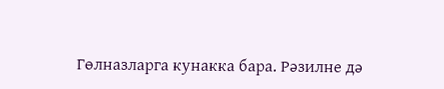Гөлназларга кунакка бара. Рәзилне дә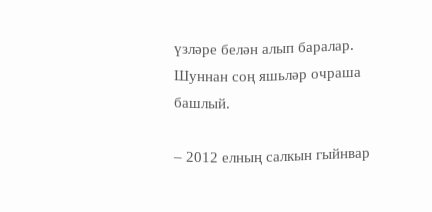үзләре белән алып баралар. Шуннан соң яшьләр очраша башлый.

– 2012 елның салкын гыйнвар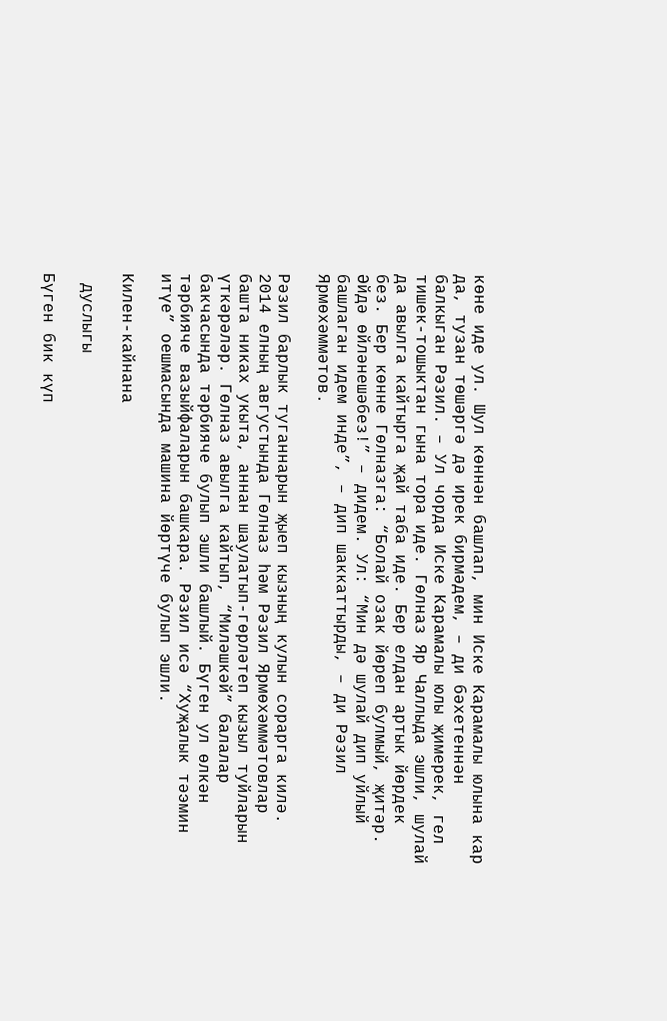көне иде ул. Шул көннән башлап, мин Иске Карамалы юлына кар да, тузан төшәргә дә ирек бирмәдем, – ди бәхетеннән балкыган Рәзил. – Ул чорда Иске Карамалы юлы җимерек, гел тишек-тошыктан гына тора иде. Гөлназ Яр Чаллыда эшли, шулай да авылга кайтырга җай таба иде. Бер елдан артык йөрдек без. Бер көнне Гөлназга: “Болай озак йөреп булмый, җитәр. Әйдә өйләнешәбез!” – дидем. Ул: “Мин дә шулай дип уйлый башлаган идем инде”, – дип шаккаттырды, – ди Рәзил Ярмөхәммәтов.

Рәзил барлык туганнарын җыеп кызның кулын сорарга килә. 2014 елның августында Гөлназ һәм Рәзил Ярмөхәммәтовлар башта никах укыта, аннан шаулатып-гөрләтеп кызыл туйларын үткәрәләр. Гөлназ авылга кайтып, “Миләшкәй” балалар бакчасында тәрбияче булып эшли башлый. Бүген ул өлкән тәрбияче вазыйфаларын башкара. Рәзил исә “Хуҗалык тәэмин итүе” оешмасында машина йөртүче булып эшли.

Килен-кайнана

 дуслыгы

Бүген бик күп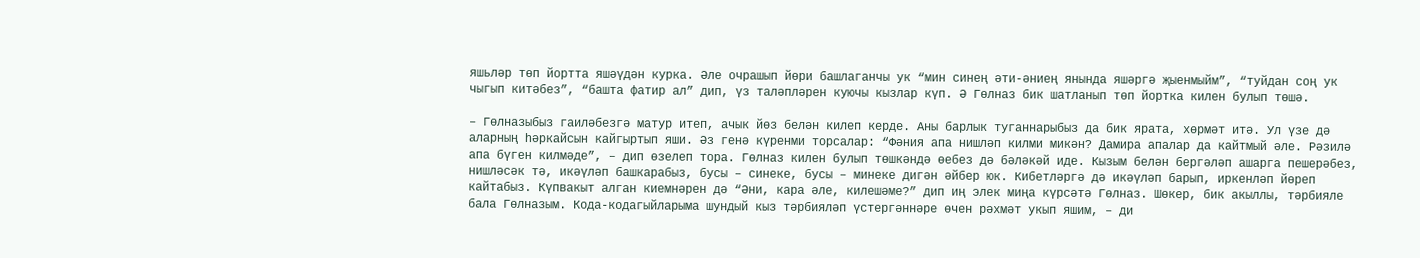яшьләр төп йортта яшәүдән курка. Әле очрашып йөри башлаганчы ук “мин синең әти-әниең янында яшәргә җыенмыйм”, “туйдан соң ук чыгып китәбез”, “башта фатир ал” дип, үз таләпләрен куючы кызлар күп. Ә Гөлназ бик шатланып төп йортка килен булып төшә.

– Гөлназыбыз гаиләбезгә матур итеп, ачык йөз белән килеп керде. Аны барлык туганнарыбыз да бик ярата, хөрмәт итә. Ул үзе дә аларның һәркайсын кайгыртып яши. Әз генә күренми торсалар: “Фәния апа нишләп килми микән? Дамира апалар да кайтмый әле. Рәзилә апа бүген килмәде”, – дип өзелеп тора. Гөлназ килен булып төшкәндә өебез дә бәләкәй иде. Кызым белән бергәләп ашарга пешерәбез, нишләсәк тә, икәүләп башкарабыз, бусы – синеке, бусы – минеке дигән әйбер юк. Кибетләргә дә икәүләп барып, иркенләп йөреп кайтабыз. Күпвакыт алган киемнәрен дә “Әни, кара әле, килешәме?” дип иң элек миңа күрсәтә Гөлназ. Шөкер, бик акыллы, тәрбияле бала Гөлназым. Кода-кодагыйларыма шундый кыз тәрбияләп үстергәннәре өчен рәхмәт укып яшим, – ди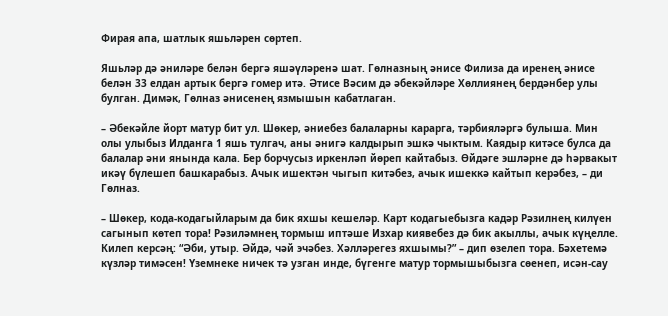Фирая апа, шатлык яшьләрен сөртеп.

Яшьләр дә әниләре белән бергә яшәүләренә шат. Гөлназның әнисе Филиза да иренең әнисе белән 33 елдан артык бергә гомер итә. Әтисе Вәсим дә әбекәйләре Хөллиянең бердәнбер улы булган. Димәк, Гөлназ әнисенең язмышын кабатлаган.

– Әбекәйле йорт матур бит ул. Шөкер, әниебез балаларны карарга, тәрбияләргә булыша. Мин олы улыбыз Илданга 1 яшь тулгач, аны әнигә калдырып эшкә чыктым. Каядыр китәсе булса да балалар әни янында кала. Бер борчусыз иркенләп йөреп кайтабыз. Өйдәге эшләрне дә һәрвакыт икәү бүлешеп башкарабыз. Ачык ишектән чыгып китәбез, ачык ишеккә кайтып керәбез, – ди Гөлназ.

– Шөкер, кода-кодагыйларым да бик яхшы кешеләр. Карт кодагыебызга кадәр Рәзилнең килүен сагынып көтеп тора! Рәзиләмнең тормыш иптәше Изхар киявебез дә бик акыллы, ачык күңелле. Килеп керсәң: “Әби, утыр. Әйдә, чәй эчәбез. Хәлләрегез яхшымы?” – дип өзелеп тора. Бәхетемә күзләр тимәсен! Үземнеке ничек тә узган инде, бүгенге матур тормышыбызга сөенеп, исән-сау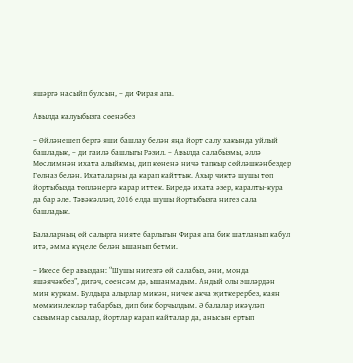яшәргә насыйп булсын, – ди Фирая апа.

Авылда калуыбызга сөенәбез

– Өйләнешеп бергә яши башлау белән яңа йорт салу хакында уйлый башладык, – ди гаилә башлыгы Рәзил. – Авылда салабызмы, әллә Мөслимнән ихата алыйкмы, дип көненә ничә тапкыр сөйләшкәнбездер Гөлназ белән. Ихаталарны да карап кайттык. Ахыр чиктә шушы төп йортыбызда төпләнергә карар иттек. Биредә ихата әзер, каралты-кура да бар әле. Тәвәкәлләп, 2016 елда шушы йортыбызга нигез сала башладык.

Балаларның өй салырга нияте барлыгын Фирая апа бик шатланып кабул итә, әмма күңеле белән ышанып бетми.

– Икесе бер авыздан: “Шушы нигезгә өй салабыз, әни, монда яшәячәкбез”, дигәч, сөенсәм дә, ышанмадым. Андый олы эшләрдән мин куркам. Булдыра алырлар микән, ничек акча җиткерербез, каян мөмкинлекләр табарбыз, дип бик борчылдым. Ә балалар икәүләп сызымнар сызалар, йортлар карап кайталар да, анысын ертып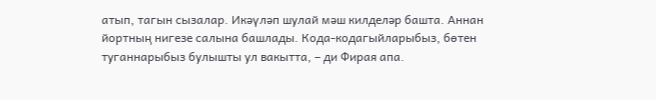атып, тагын сызалар. Икәүләп шулай мәш килделәр башта. Аннан йортның нигезе салына башлады. Кода-кодагыйларыбыз, бөтен туганнарыбыз булышты ул вакытта, – ди Фирая апа.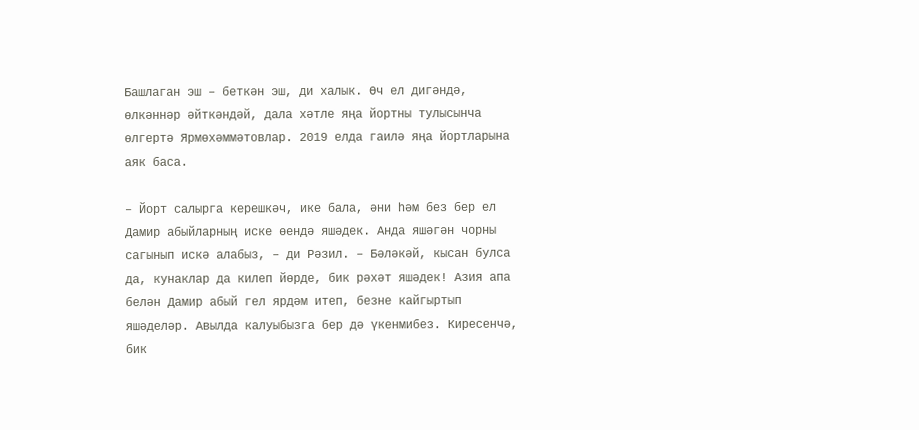Башлаган эш – беткән эш, ди халык. Өч ел дигәндә, өлкәннәр әйткәндәй, дала хәтле яңа йортны тулысынча өлгертә Ярмөхәммәтовлар. 2019 елда гаилә яңа йортларына аяк баса.

– Йорт салырга керешкәч, ике бала, әни һәм без бер ел Дамир абыйларның иске өендә яшәдек. Анда яшәгән чорны сагынып искә алабыз, – ди Рәзил. – Бәләкәй, кысан булса да, кунаклар да килеп йөрде, бик рәхәт яшәдек! Азия апа белән Дамир абый гел ярдәм итеп, безне кайгыртып яшәделәр. Авылда калуыбызга бер дә үкенмибез. Киресенчә, бик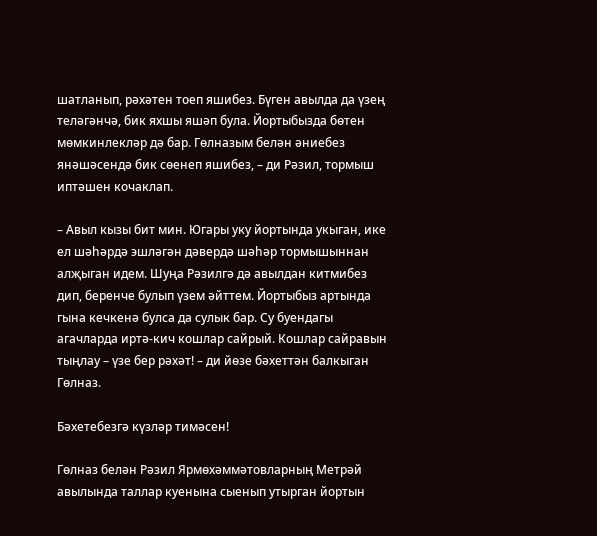шатланып, рәхәтен тоеп яшибез. Бүген авылда да үзең теләгәнчә, бик яхшы яшәп була. Йортыбызда бөтен мөмкинлекләр дә бар. Гөлназым белән әниебез янәшәсендә бик сөенеп яшибез, – ди Рәзил, тормыш иптәшен кочаклап.

– Авыл кызы бит мин. Югары уку йортында укыган, ике ел шәһәрдә эшләгән дәвердә шәһәр тормышыннан алҗыган идем. Шуңа Рәзилгә дә авылдан китмибез дип, беренче булып үзем әйттем. Йортыбыз артында гына кечкенә булса да сулык бар. Су буендагы агачларда иртә-кич кошлар сайрый. Кошлар сайравын тыңлау – үзе бер рәхәт! – ди йөзе бәхеттән балкыган Гөлназ.

Бәхетебезгә күзләр тимәсен!

Гөлназ белән Рәзил Ярмөхәммәтовларның Метрәй авылында таллар куенына сыенып утырган йортын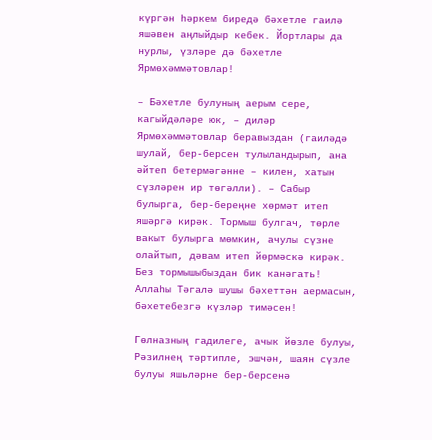күргән һәркем биредә бәхетле гаилә яшәвен аңлыйдыр кебек. Йортлары да нурлы, үзләре дә бәхетле Ярмөхәммәтовлар!

– Бәхетле булуның аерым сере, кагыйдәләре юк, – диләр Ярмөхәммәтовлар беравыздан (гаиләдә шулай, бер-берсен тулыландырып, ана әйтеп бетермәгәнне – килен, хатын сүзләрен ир төгәлли). – Сабыр булырга, бер-береңне хөрмәт итеп яшәргә кирәк. Тормыш булгач, төрле вакыт булырга мөмкин, ачулы сүзне олайтып, дәвам итеп йөрмәскә кирәк. Без тормышыбыздан бик канәгать! Аллаһы Тәгалә шушы бәхеттән аермасын, бәхетебезгә күзләр тимәсен!

Гөлназның гадилеге, ачык йөзле булуы, Рәзилнең тәртипле, эшчән, шаян сүзле булуы яшьләрне бер-берсенә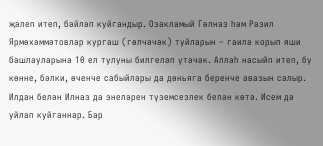җәлеп итеп, бәйләп куйгандыр. Озакламый Гөлназ һәм Рәзил Ярмөхәммәтовлар кургаш (гөлчәчәк) туйларын – гаилә корып яши башлауларына 10 ел тулуны билгеләп үтәчәк. Аллаһ насыйп итеп, бу көнне, бәлки, өченче сабыйлары да дөньяга беренче авазын салыр. Илдан белән Илназ да энеләрен түземсезлек белән көтә. Исем дә уйлап куйганнар. Бар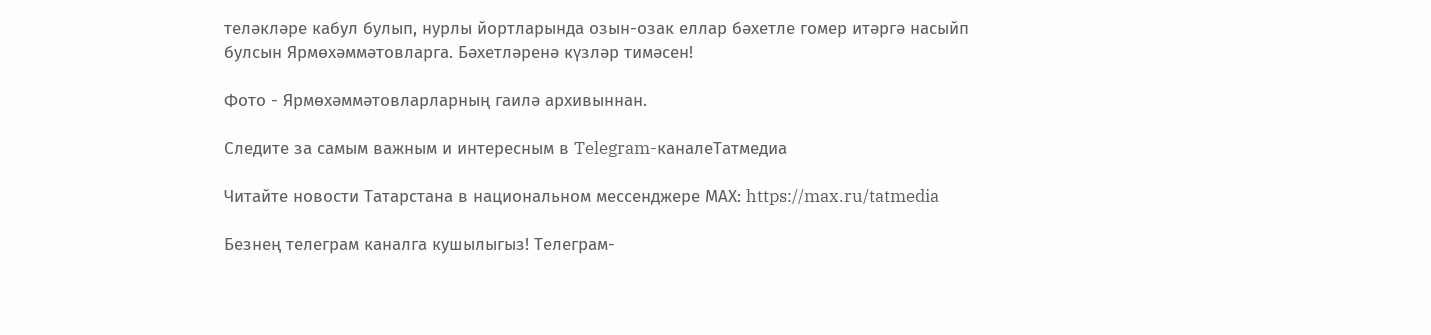теләкләре кабул булып, нурлы йортларында озын-озак еллар бәхетле гомер итәргә насыйп булсын Ярмөхәммәтовларга. Бәхетләренә күзләр тимәсен!

Фото - Ярмөхәммәтовларларның гаилә архивыннан.

Следите за самым важным и интересным в Telegram-каналеТатмедиа

Читайте новости Татарстана в национальном мессенджере MАХ: https://max.ru/tatmedia

Безнең телеграм каналга кушылыгыз! Телеграм-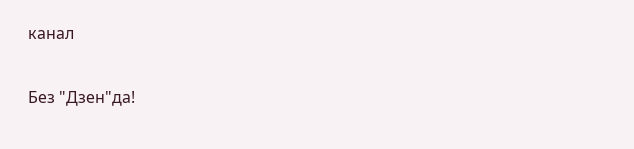канал

Без "Дзен"да!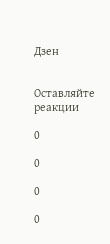Дзен


Оставляйте реакции

0

0

0

0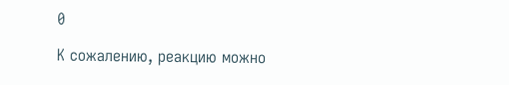0

К сожалению, реакцию можно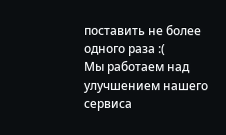поставить не более одного раза :(
Мы работаем над улучшением нашего сервиса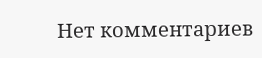Нет комментариев